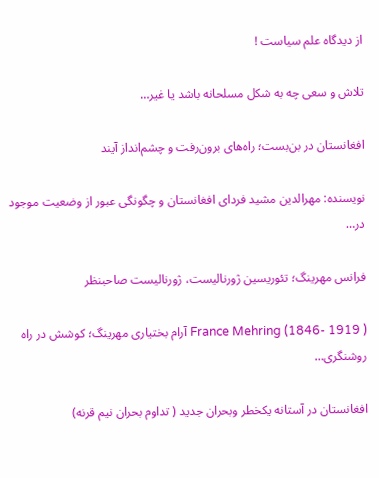از دیدگاه علم سیاست !

تلاش و سعی چه به شکل مسلحانه باشد یا غیر…

افغانستان در بن‌بست؛ راه‌های برون‌رفت و چشم‌انداز آیند

نویسنده: مهرالدین مشید فردای افغانستان و چگونگی عبور از وضعیت موجود در…

فرانس مهرینگ؛ تئوریسین ژورنالیست، ژورنالیست صاحبنظر

France Mehring (1846- 1919 ) آرام بختیاری مهرینگ؛ کوشش در راه روشنگری…

افغانستان در آستانه یکخطر وبحران جدید ( تداوم بحران نیم قرنه)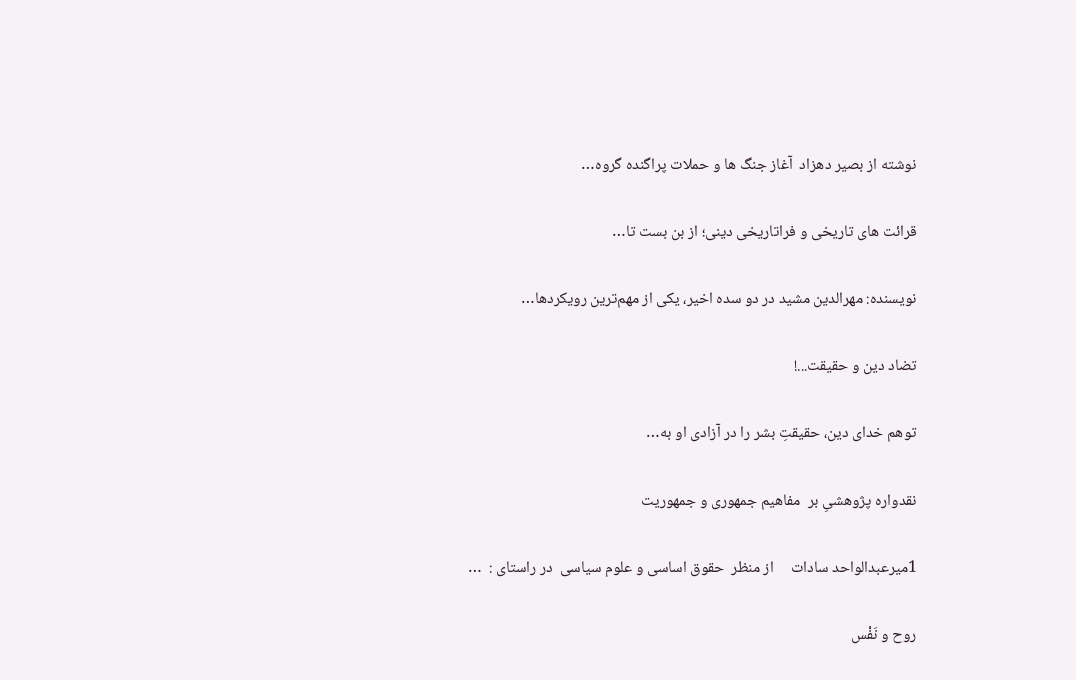نوشته از بصیر دهزاد  آغاز جنگ ها و حملات پراگنده گروه…

قرائت های تاریخی و فراتاریخی دینی؛ از بن بست تا…

نویسنده: مهرالدین مشید در دو سده اخیر، یکی از مهم‌ترین رویکردها…

تضاد دین و حقیقت...!

توهم خدای دین، حقیقتِ بشر را در آزادی او به…

نقدواره پژوهشیِ بر  مفاهیم جمهوری و جمهوریت

1میرعبدالواحد سادات     از منظر  حقوق اساسی و علوم سیاسی  در راستای :  …

روح و نَفْس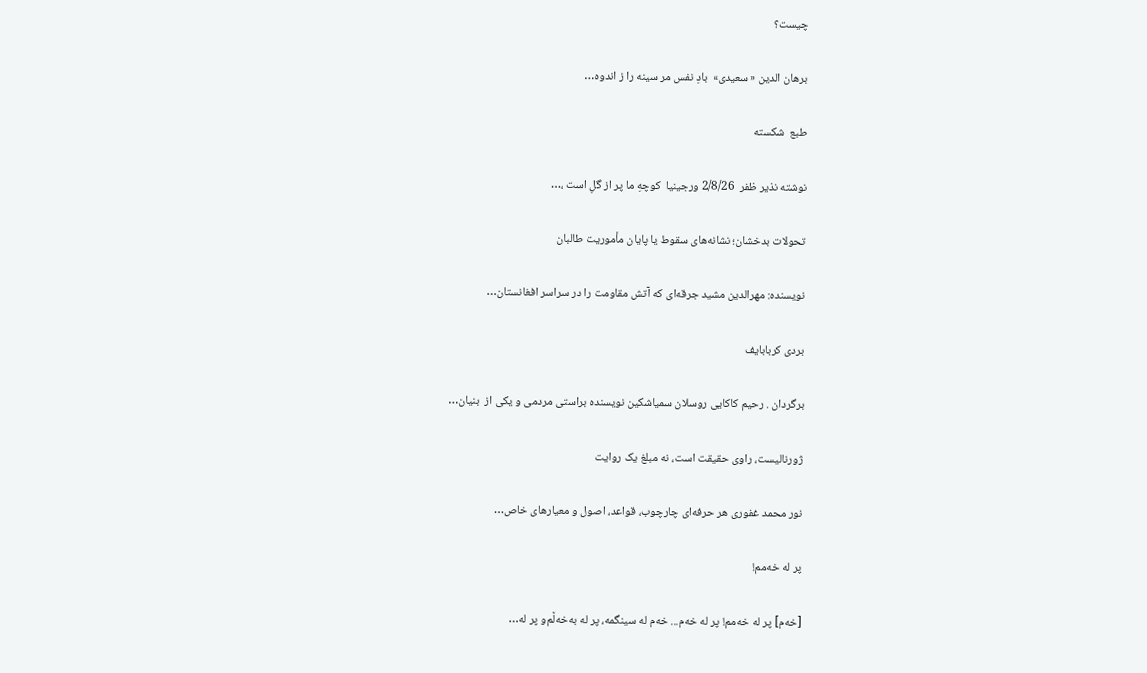چیست؟

برهان الدین « سعیدی»  بادِ نفس مر سینه را ز اندوه…

طبع  شکسته

نوشته نذیر ظفر  2/8/26 ورجینیا  كوچهِ ما پر از گلِ است ،…

تحولات بدخشان؛ نشانه‌های سقوط یا پایان مأموریت طالبان

نویسنده: مهرالدین مشید جرقه‌ای که آتش مقاومت را در سراسر افغانستان…

بردی کربابایف

برگردان . رحیم کاکایی روسلان سمیاشکین نویسنده براستی مردمی و یکی از  بنیان…

ژورنالیست، راوی حقیقت است، نه مبلغ یک روایت

نور محمد غفوری هر حرفه‌ای چارچوب، قواعد، اصول و معیارهای خاص…

پر له خەمم!

[خه‌م] پر له خەمم! پر لە خەم... خەم له سینگمە، پر لە بەخەڵم‌و پر لە…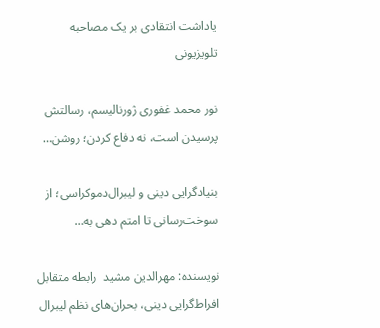یاداشت انتقادی بر یک مصاحبه تلویزیونی

نور محمد غفوری ژورنالیسم، رسالتش پرسیدن است، نه دفاع کردن؛ روشن…

بنیادگرایی دینی و لیبرال‌دموکراسی؛ از سوخت‌رسانی تا امتم دهی به…

نویسنده: مهرالدین مشید  رابطه متقابل افراط‌گرایی دینی، بحران‌های نظم لیبرال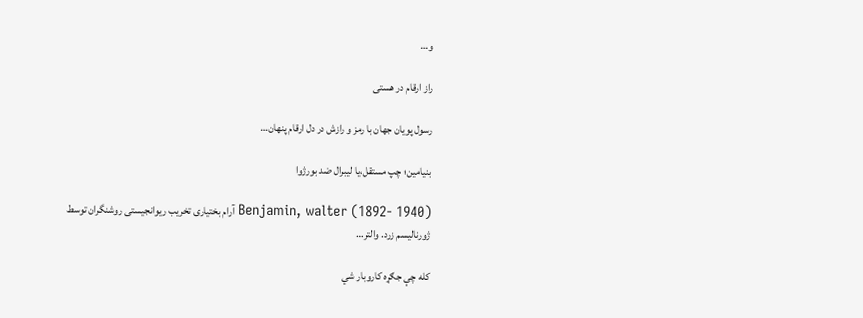و…

راز ارقام در هستی

رسول پویان جهان با رمز و رازش در دل ارقام پنهان…

بنیامین؛ چپ مستقل،یا لیبرال ضد بورژوا

Benjamin, walter (1892- 1940) آرام بختیاری تخریب ریوانجیستی روشنگران توسط ژورنالیسم زرد. والتر…

کله چې جګړه کاروبار شي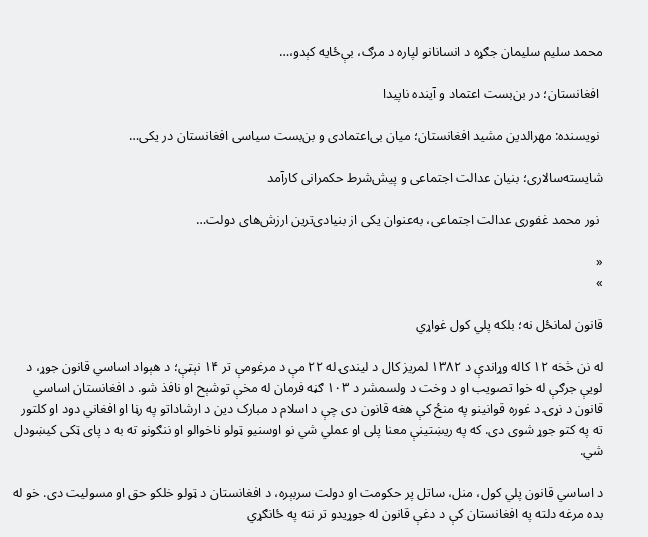محمد سليم سليمان جګړه د انسانانو لپاره د مرګ، بې‌ځایه کېدو،…

 افغانستان؛ در بن‌بست اعتماد و آینده ناپیدا

 نویسنده: مهرالدین مشید افغانستان؛ میان بی‌اعتمادی و بن‌بست سیاسی افغانستان در یکی…

شایسته‌سالاری؛ بنیان عدالت اجتماعی و پیش‌شرط حکمرانی کارآمد

 نور محمد غفوری عدالت اجتماعی، به‌عنوان یکی از بنیادی‌ترین ارزش‌های دولت…

«
»

قانون لمانځل نه؛ بلکه پلي کول غواړي

له نن څخه ۱۲ کاله وړاندې د ۱۳۸۲ لمریز کال د لیندۍ له ۲۲ مې د مرغومې تر ۱۴ نېټې؛ د هېواد اساسي قانون جوړ، د لویې جرګې له خوا تصویب او د وخت د ولسمشر د ۱۰۳ ګڼه فرمان له مخې توشېح او نافذ شو. د افغانستان اساسي قانون د نړۍ د غوره قوانينو په منځ کې هغه قانون دی چې د اسلام د مبارک دين د ارشاداتو په رڼا او افغاني دود او کلتور ته په کتو جوړ شوی دی. که په ريښتينې معنا پلی او عملي شي نو اوسنيو ټولو ناخوالو او ننګونو ته به د پای ټکی کيښودل شي.

د اساسي قانون پلي کول، منل، ساتل پر حکومت او دولت سربېره، د افغانستان د ټولو خلکو حق او مسولیت دی. خو له بده مرغه دلته په افغانستان کې د دغې قانون له جوړيدو تر ننه په ځانګړي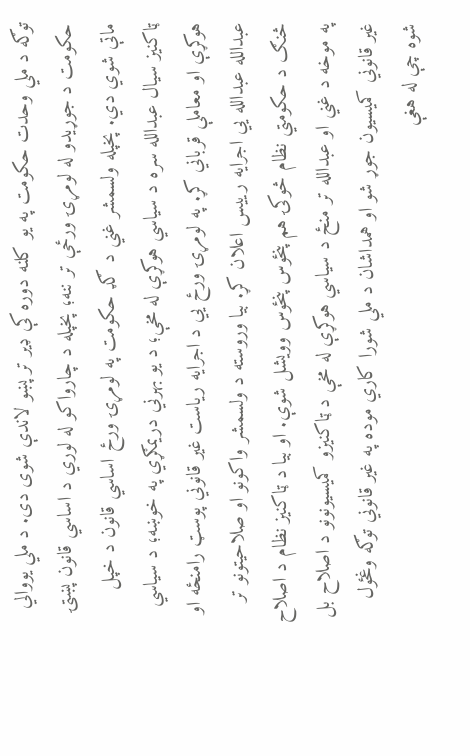توګه د ملي وحدت حکومت په يو کلنه دوره کې ډیر تر پښو لاندې شوی دی. د ملي يووالي حکومت د جوړيدو له لومړۍ ورځې تر ننه؛ پخپله د چارواکو له لوري د اساسي قانون پښتۍ ماتې شوي دي. پخپله ولسمشر غني د ګډ حکومت په لومړۍ ورځ اساسي قانون د خپل ټاکنيز سيال عبدالله سره د سياسي هوکړې له مخې؛ د يو بهرني دريمګړي په خوښه؛ د سياسي هوکړې او معاملې قرباني کړ. په لومړۍ ورځ يي د اجرايه رياست غير قانوني پوسټ رامنځه او عبدالله عبدالله یي اجرايه رييس اعلان کړ. بيا وروسته د ولسمشر واکونو او صلاحيتونو تر څنګ د حکومتي نظام څوکۍ هم پنځوس پنځوس وويشل شوې. او بيا د ټاکنيز نظام د اصلاح په موخه د غني او عبدالله تر منځ د سياسي هوکړې له مخې د ټاکنيزو کميسيونونو د اصلاح بل غير قانوني کميسيون جوړ شو او همداشان د ملي شورا کاري موده په غير قانوني توګه وغځول شوه چې له هغې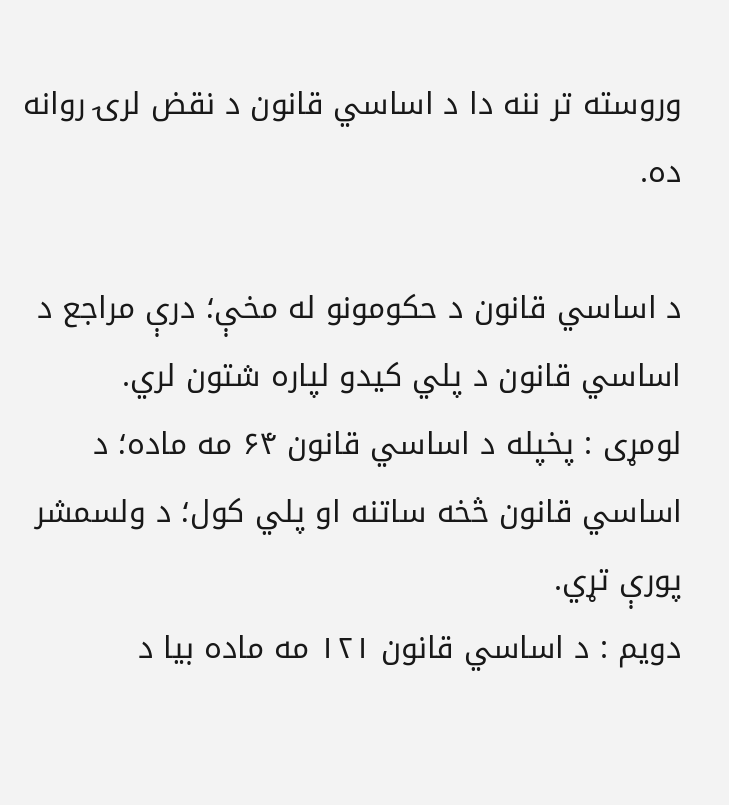وروسته تر ننه دا د اساسي قانون د نقض لرۍ روانه ده.

د اساسي قانون د حکومونو له مخې؛ درې مراجع د اساسي قانون د پلي کيدو لپاره شتون لري.
لومړی : پخپله د اساسي قانون ۶۴ مه ماده؛ د اساسي قانون څخه ساتنه او پلي کول؛ د ولسمشر پورې تړي.
دويم : د اساسي قانون ۱۲۱ مه ماده بيا د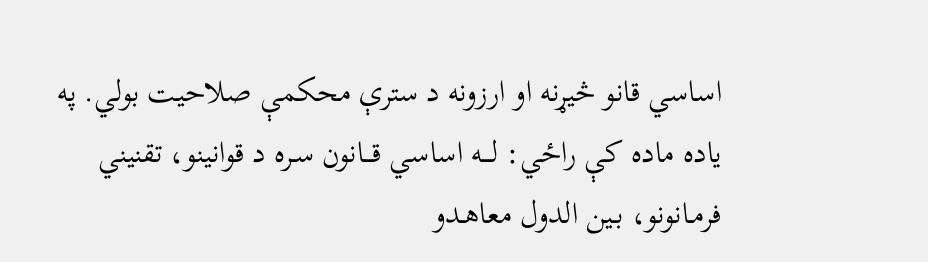اساسي قانو څيړنه او ارزونه د سترې محکمې صلاحيت بولي. په ياده ماده کې راځي: لـــه اساسي قـــانون سـره د قوانينو، تقنيني فرمـانونو، بـين الدول معاهـدو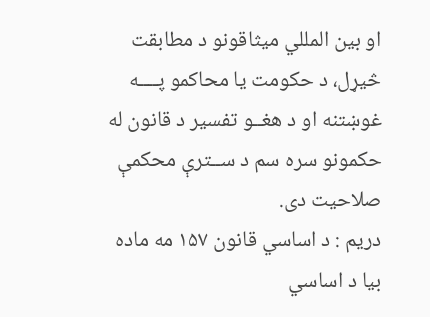او بين المللي ميثاقونو د مطابقت څيړل، د حكومت يا محاكمو پــــه غوښتنه او د هغــو تفسير د قانون له حكمونو سره سم د ســترې محكمې صلاحيت دى.
دريم : د اساسي قانون ۱۵۷ مه ماده بيا د اساسي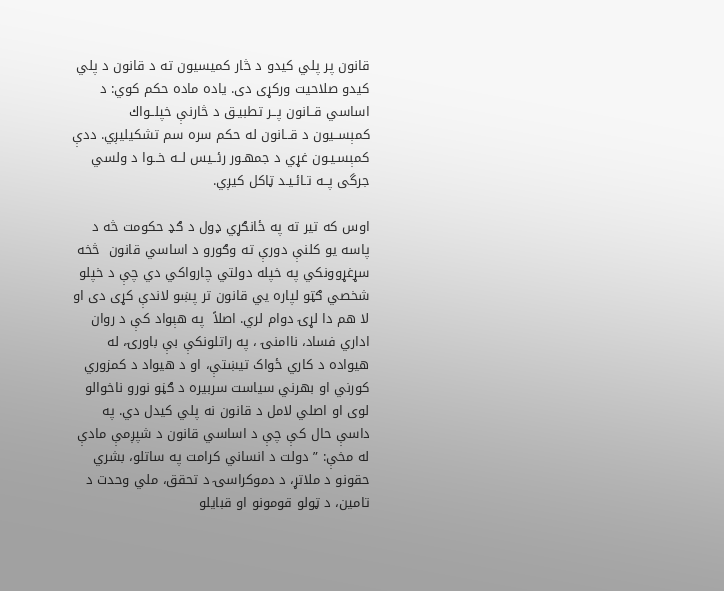قانون پر پلي کيدو د څار کميسيون ته د قانون د پلي کيدو صلاحيت ورکړی دی. ياده ماده حکم کوي: د اساسي قــانون پــر تطبيـق د څارنې خپلــواك كمېســيون د قــانون له حكم سره سم تشکيليږي. ددې كمېسـيـون غړي د جمهـور رئــيس لــه خــوا د ولسي جرگى پــه تـائـيـد ټاکل کيږي.

اوس که تير ته په ځانګړي ډول د ګډ حکومت څه د پاسه يو کلنې دورې ته وګورو د اساسي قانون  څخه سړغړوونکي په خپله دولتي چارواکي دي چې د خپلو شخصي ګټو لپاره يي قانون تر پښو لاندې کړی دی او لا هم دا لړۍ دوام لري. اصلاً  په هېواد کې د روان اداري فساد، ناامنۍ ، په راتلونکې بې باورۍ، له هيواده د کاري ځواک تيښتې، او د هيواد د کمزوري کورني او بهرني سياست سربیره د ګڼو نورو ناخوالو لوی او اصلي لامل د قانون نه پلي کیدل دي. په داسې حال کې چې د اساسي قانون د شپږمې مادې له مخې: ” دولت د انساني کرامت په ساتلو، بشري حقونو د ملاتړ، د دموکراسۍ د تحقق، ملي وحدت د تامین، د ټولو قومونو او قبایلو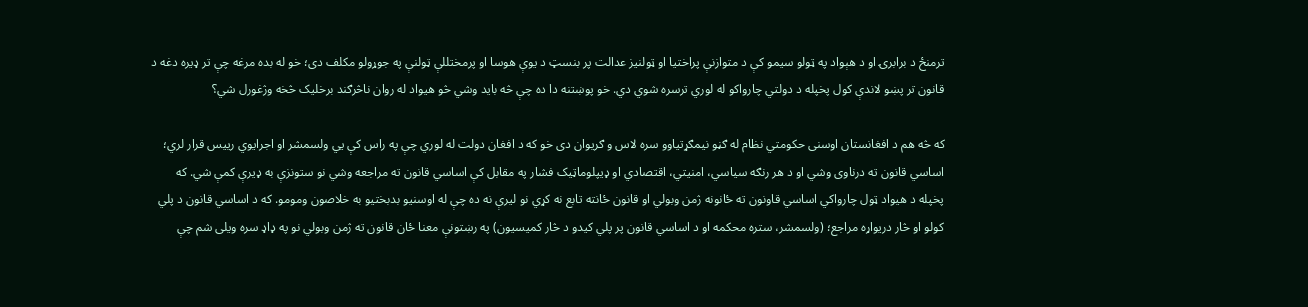ترمنځ د برابرۍ او د هېواد په ټولو سیمو کې د متوازنې پراختیا او ټولنیز عدالت پر بنسټ د یوې هوسا او پرمختللې ټولنې په جوړولو مکلف دی؛ خو له بده مرغه چې تر ډيره دغه د قانون تر پښو لاندې کول پخپله د دولتي چارواکو له لوري ترسره شوي دي. خو پوښتنه دا ده چې څه بايد وشي څو هيواد له روان ناڅرګند برخليک څخه وژغورل شي؟

که څه هم د افغانستان اوسنی حکومتي نظام له ګڼو نيمګړتياوو سره لاس و ګريوان دی خو که د افغان دولت له لوري چې په راس کې يي ولسمشر او اجرايوي رييس قرار لري؛ اساسي قانون ته درناوی وشي او د هر رنګه سياسي، امنيتي، اقتصادي او ډيپلوماټيک فشار په مقابل کې اساسي قانون ته مراجعه وشي نو ستونزې به ډیرې کمې شي. که پخپله د هيواد ټول چارواکي اساسي قاونون ته ځانونه ژمن وبولي او قانون ځانته تابع نه کړي نو ليرې نه ده چې له اوسنيو بدبختيو به خلاصون ومومو. که د اساسي قانون د پلي کولو او څار دريواړه مراجع؛ (ولسمشر، ستره محکمه او د اساسي قانون پر پلي کيدو د څار کميسيون) په رښتونې معنا ځان قانون ته ژمن وبولي نو په ډاډ سره ويلی شم چې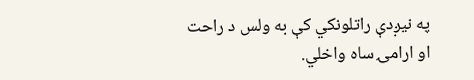په نيږدې راتلونکي کې به ولس د راحت او ارامۍ ساه واخلي.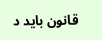قانون بايد د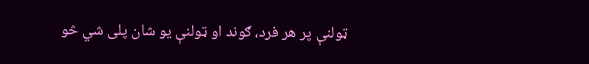ټولنې پر هر فرد، ګوند او ټولنې يو شان پلی شي څو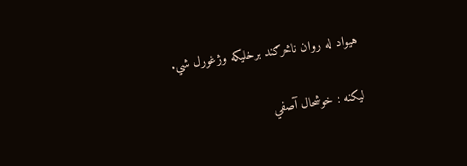هيواد له روان ناڅرګند برخليکه وژغورل شي.

لیکنه : خوشحال آصفي